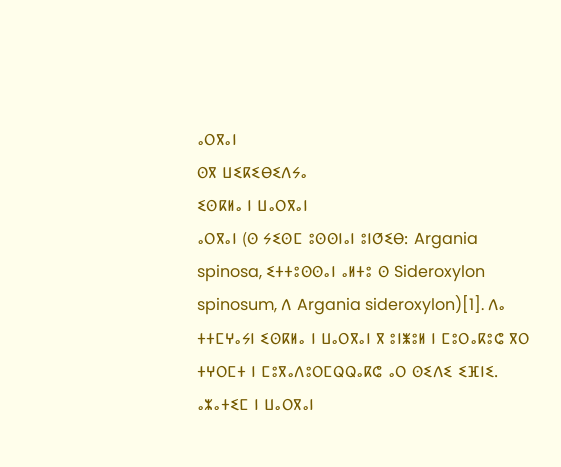ⴰⵔⴳⴰⵏ
ⵙⴳ ⵡⵉⴽⵉⴱⵉⴷⵢⴰ
ⵉⵙⴽⵍⴰ ⵏ ⵡⴰⵔⴳⴰⵏ
ⴰⵔⴳⴰⵏ (ⵙ ⵢⵉⵙⵎ ⵓⵙⵙⵏⴰⵏ ⵓⵏⵚⵉⴱ: Argania spinosa, ⵉⵜⵜⵓⵙⵙⴰⵏ ⴰⵍⵜⵓ ⵙ Sideroxylon spinosum, ⴷ Argania sideroxylon)[1]. ⴷⴰ ⵜⵜⵎⵖⴰⵢⵏ ⵉⵙⴽⵍⴰ ⵏ ⵡⴰⵔⴳⴰⵏ ⴳ ⵓⵏⵥⵓⵍ ⵏ ⵎⵓⵔⴰⴽⵓⵛ ⴳⵔ ⵜⵖⵔⵎⵜ ⵏ ⵎⵓⴳⴰⴷⵓⵔⵎⵕⵕⴰⴽⵛ ⴰⵔ ⵙⵉⴷⵉ ⵉⴼⵏⵉ.
ⴰⵣⴰⵜⵉⵎ ⵏ ⵡⴰⵔⴳⴰⵏ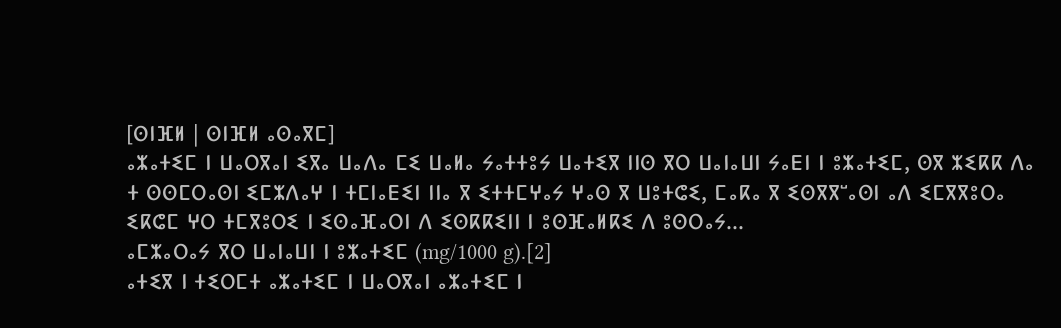[ⵙⵏⴼⵍ | ⵙⵏⴼⵍ ⴰⵙⴰⴳⵎ]
ⴰⵣⴰⵜⵉⵎ ⵏ ⵡⴰⵔⴳⴰⵏ ⵉⴳⴰ ⵡⴰⴷⴰ ⵎⵉ ⵡⴰⵍⴰ ⵢⴰⵜⵜⵓⵢ ⵡⴰⵜⵉⴳ ⵏⵏⵙ ⴳⵔ ⵡⴰⵏⴰⵡⵏ ⵢⴰⴹⵏ ⵏ ⵓⵣⴰⵜⵉⵎ, ⵙⴳ ⵣⵉⴽⴽ ⴷⴰ ⵜ ⵙⵙⵎⵔⴰⵙⵏ ⵉⵎⵣⴷⴰⵖ ⵏ ⵜⵎⵏⴰⴹⵉⵏ ⵏⵏⴰ ⴳ ⵉⵜⵜⵎⵖⴰⵢ ⵖⴰⵙ ⴳ ⵡⵓⵜⵛⵉ, ⵎⴰⴽⴰ ⴳ ⵉⵙⴳⴳⵯⴰⵙⵏ ⴰⴷ ⵉⵎⴳⴳⵓⵔⴰ ⵉⴽⵛⵎ ⵖⵔ ⵜⵎⴳⵓⵔⵉ ⵏ ⵉⵙⴰⴼⴰⵔⵏ ⴷ ⵉⵙⴽⴽⵉⵏⵏ ⵏ ⵓⵙⴼⴰⵍⴽⵉ ⴷ ⵓⵙⵔⴰⵢ...
ⴰⵎⵣⴰⵔⴰⵢ ⴳⵔ ⵡⴰⵏⴰⵡⵏ ⵏ ⵓⵣⴰⵜⵉⵎ (mg/1000 g).[2]
ⴰⵜⵉⴳ ⵏ ⵜⵉⵔⵎⵜ ⴰⵣⴰⵜⵉⵎ ⵏ ⵡⴰⵔⴳⴰⵏ ⴰⵣⴰⵜⵉⵎ ⵏ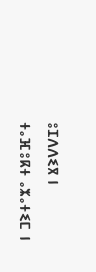ⵓⵊⴷⴷⵉⴳ ⵏ ⵜⴰⴼⵓⴽⵜ ⴰⵣⴰⵜⵉⵎ ⵏ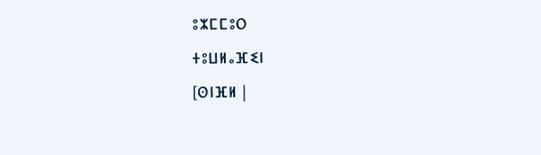ⵓⵣⵎⵎⵓⵔ
ⵜⵓⵡⵍⴰⴼⵉⵏ
[ⵙⵏⴼⵍ |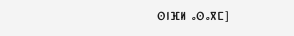ⵙⵏⴼⵍ ⴰⵙⴰⴳⵎ]